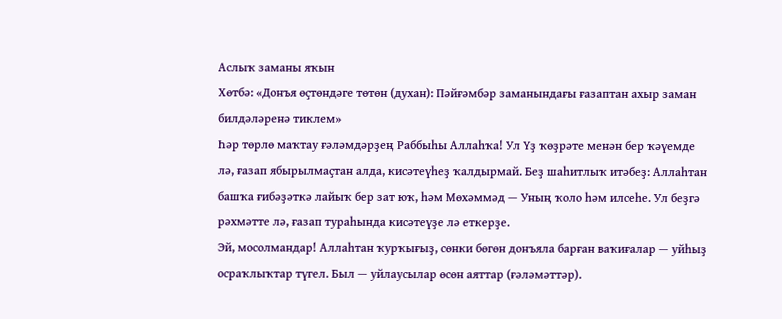Аслыҡ заманы яҡын
Хөтбә: «Донъя өҫтөндәге төтөн (духан): Пәйғәмбәр заманындағы ғазаптан ахыр заман билдәләренә тиклем»
Һәр төрлө маҡтау ғәләмдәрҙең Раббыһы Аллаһҡа! Ул Үҙ ҡөҙрәте менән бер ҡәүемде лә, ғазап ябырылмаҫтан алда, кисәтеүһеҙ ҡалдырмай. Беҙ шаһитлыҡ итәбеҙ: Аллаһтан башҡа ғибәҙәткә лайыҡ бер зат юҡ, һәм Мөхәммәд — Уның ҡоло һәм илсеһе. Ул беҙгә рәхмәтте лә, ғазап тураһында кисәтеүҙе лә еткерҙе.
Эй, мосолмандар! Аллаһтан ҡурҡығыҙ, сөнки бөгөн донъяла барған ваҡиғалар — уйһыҙ осраҡлыҡтар түгел. Был — уйлаусылар өсөн аяттар (ғәләмәттәр).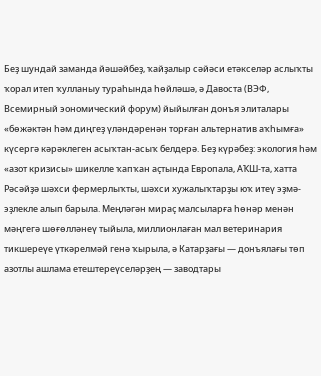Беҙ шундай заманда йәшәйбеҙ, ҡайҙалыр сәйәси етәкселәр аслыҡты ҡорал итеп ҡулланыу тураһында һөйләшә, ә Давоста (ВЭФ, Всемирный эономический форум) йыйылған донъя элиталары «бөжәктән һәм диңгеҙ үләндәренән торған альтернатив аҡһымға» күсергә кәрәклеген асыҡтан-асыҡ белдерә. Беҙ күрәбеҙ: экология һәм «азот кризисы» шикелле ҡапҡан аҫтында Европала, АҠШ-та, хатта Рәсәйҙә шәхси фермерлыҡты, шәхси хужалыҡтарҙы юҡ итеү эҙмә-эҙлекле алып барыла. Меңләгән мираҫ малсыларға һөнәр менән мәңгегә шөғөлләнеү тыйыла, миллионлаған мал ветеринария тикшереүе үткәрелмәй генә ҡырыла, ә Катарҙағы — донъялағы төп азотлы ашлама етештереүселәрҙең — заводтары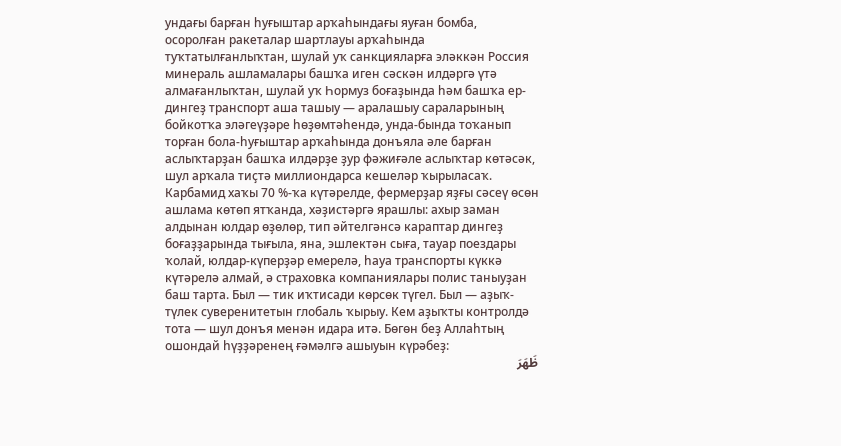ундағы барған һуғыштар арҡаһындағы яуған бомба, осоролған ракеталар шартлауы арҡаһында туҡтатылғанлыҡтан, шулай уҡ санкцияларға эләккән Россия минераль ашламалары башҡа иген сәскән илдәргә үтә алмағанлыҡтан, шулай уҡ Һормуз боғаҙында һәм башҡа ер-дингеҙ транспорт аша ташыу — аралашыу сараларының бойкотҡа эләгеүҙәре һөҙөмтәһендә, унда-бында тоҡанып торған бола-һуғыштар арҡаһында донъяла әле барған аслыҡтарҙан башҡа илдәрҙе ҙур фәжиғәле аслыҡтар көтәсәк, шул арҡала тиҫтә миллиондарса кешеләр ҡырыласаҡ.
Карбамид хаҡы 70 %-ҡа күтәрелде, фермерҙар яҙғы сәсеү өсөн ашлама көтөп ятҡанда, хәҙистәргә ярашлы: ахыр заман алдынан юлдар өҙөлөр, тип әйтелгәнсә караптар дингеҙ боғаҙҙарында тығыла, яна, эшлектән сыға, тауар поездары ҡолай, юлдар-күперҙәр емерелә, һауа транспорты күккә күтәрелә алмай, ә страховка компаниялары полис таныуҙан баш тарта. Был — тик иҡтисади көрсөк түгел. Был — аҙыҡ-түлек суверенитетын глобаль ҡырыу. Кем аҙыҡты контролдә тота — шул донъя менән идара итә. Бөгөн беҙ Аллаһтың ошондай һүҙҙәренең ғәмәлгә ашыуын күрәбеҙ:
ظَهَرَ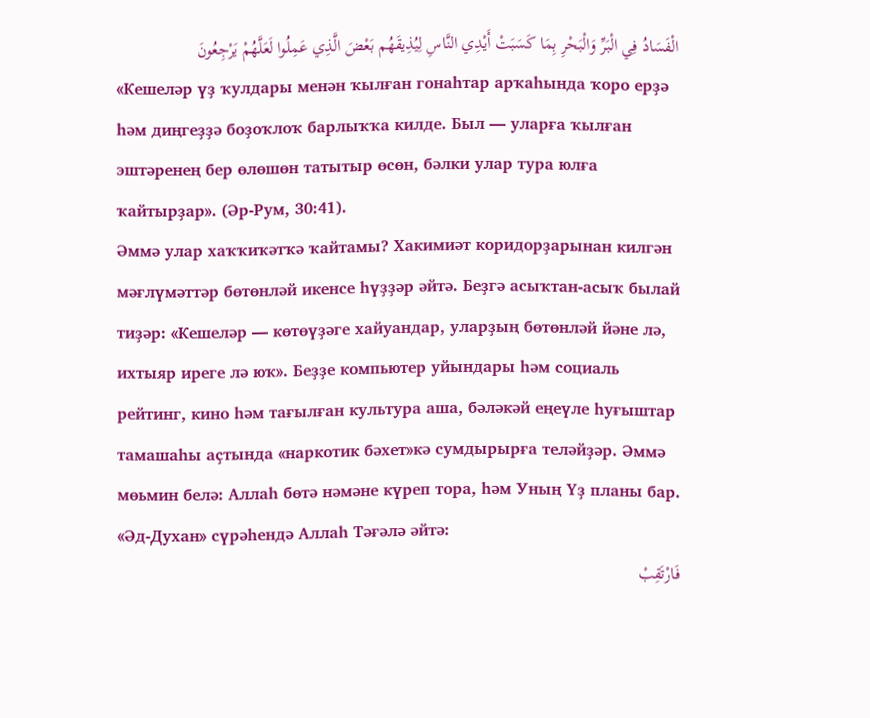الْفَسَادُ فِي الْبَرِّ وَالْبَحْرِ بِمَا كَسَبَتْ أَيْدِي النَّاسِ لِيُذِيقَهُم بَعْضَ الَّذِي عَمِلُوا لَعَلَّهُمْ يَرْجِعُونَ
«Кешеләр үҙ ҡулдары менән ҡылған гонаһтар арҡаһында ҡоро ерҙә һәм диңгеҙҙә боҙоҡлоҡ барлыҡҡа килде. Был — уларға ҡылған эштәренең бер өлөшөн татытыр өсөн, бәлки улар тура юлға ҡайтырҙар». (Әр-Рум, 30:41).
Әммә улар хаҡҡиҡәтҡә ҡайтамы? Хакимиәт коридорҙарынан килгән мәғлүмәттәр бөтөнләй икенсе һүҙҙәр әйтә. Беҙгә асыҡтан-асыҡ былай тиҙәр: «Кешеләр — көтөүҙәге хайуандар, уларҙың бөтөнләй йәне лә, ихтыяр иреге лә юҡ». Беҙҙе компьютер уйындары һәм социаль рейтинг, кино һәм тағылған культура аша, бәләкәй еңеүле һуғыштар тамашаһы аҫтында «наркотик бәхет»кә сумдырырға теләйҙәр. Әммә мөьмин белә: Аллаһ бөтә нәмәне күреп тора, һәм Уның Үҙ планы бар.
«Әд-Духан» сүрәһендә Аллаһ Тәғәлә әйтә:
فَارْتَقِبْ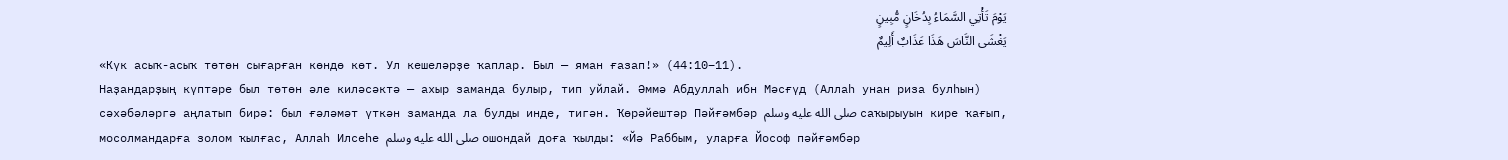يَوْمَ تَأْتِي السَّمَاءُ بِدُخَانٍ مُّبِينٍ
يَغْشَى النَّاسَ هَذَا عَذَابٌ أَلِيمٌ
«Күк асыҡ-асыҡ төтөн сығарған көндө көт. Ул кешеләрҙе ҡаплар. Был — яман ғазап!» (44:10–11).
Наҙандарҙың күптәре был төтөн әле киләсәктә — ахыр заманда булыр, тип уйлай. Әммә Абдуллаһ ибн Мәсғүд (Аллаһ унан риза булһын) сәхәбәләргә аңлатып бирә: был ғәләмәт үткән заманда ла булды инде, тигән. Ҡөрәйештәр Пәйғәмбәр صلى الله عليه وسلم саҡырыуын кире ҡағып, мосолмандарға золом ҡылғас, Аллаһ Илсеһе صلى الله عليه وسلم ошондай доға ҡылды: «Йә Раббым, уларға Йософ пәйғәмбәр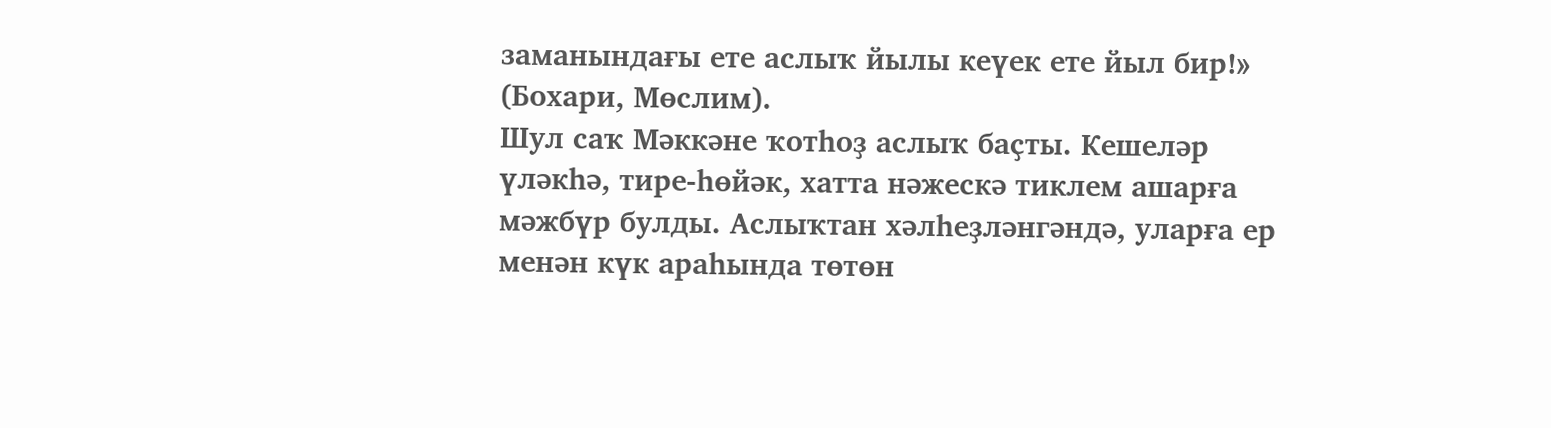заманындағы ете аслыҡ йылы кеүек ете йыл бир!» (Бохари, Мөслим).
Шул саҡ Мәккәне ҡотһоҙ аслыҡ баҫты. Кешеләр үләкһә, тире-һөйәк, хатта нәжескә тиклем ашарға мәжбүр булды. Аслыҡтан хәлһеҙләнгәндә, уларға ер менән күк араһында төтөн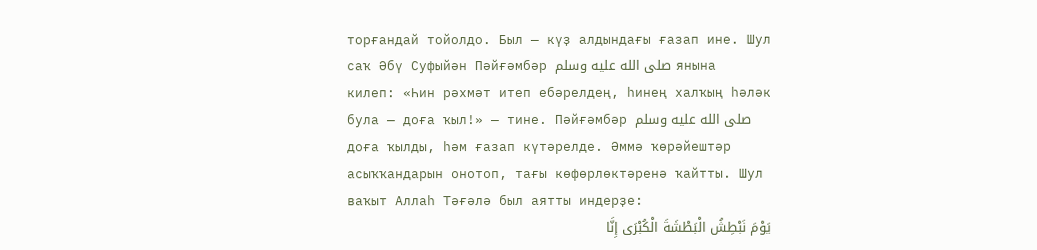торғандай тойолдо. Был — күҙ алдындағы ғазап ине. Шул саҡ Әбү Суфыйән Пәйғәмбәр صلى الله عليه وسلم янына килеп: «Һин рәхмәт итеп ебәрелдең, һинең халҡың һәләк була — доға ҡыл!» — тине. Пәйғәмбәр صلى الله عليه وسلم доға ҡылды, һәм ғазап күтәрелде. Әммә ҡөрәйештәр асыҡҡандарын онотоп, тағы көфөрлөктәренә ҡайтты. Шул ваҡыт Аллаһ Тәғәлә был аятты индерҙе:
يَوْمَ نَبْطِشُ الْبَطْشَةَ الْكُبْرَى إِنَّا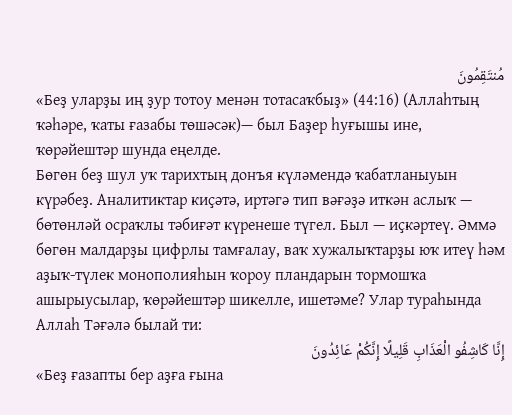مُنتَقِمُونَ
«Беҙ уларҙы иң ҙур тотоу менән тотасаҡбыҙ» (44:16) (Аллаһтың ҡәһәре, ҡаты ғазабы төшәсәк)— был Баҙер һуғышы ине, ҡөрәйештәр шунда еңелде.
Бөгөн беҙ шул уҡ тарихтың донъя күләмендә ҡабатланыуын күрәбеҙ. Аналитиктар киҫәтә, иртәгә тип вәғәҙә иткән аслыҡ — бөтөнләй осраҡлы тәбиғәт күренеше түгел. Был — иҫкәртеү. Әммә бөгөн малдарҙы цифрлы тамғалау, ваҡ хужалыҡтарҙы юҡ итеү һәм аҙыҡ-түлек монополияһын ҡороу пландарын тормошҡа ашырыусылар, ҡөрәйештәр шикелле, ишетәме? Улар тураһында Аллаһ Тәғәлә былай ти:
إِنَّا كَاشِفُو الْعَذَابِ قَلِيلًا إِنَّكُمْ عَائِدُونَ
«Беҙ ғазапты бер аҙға ғына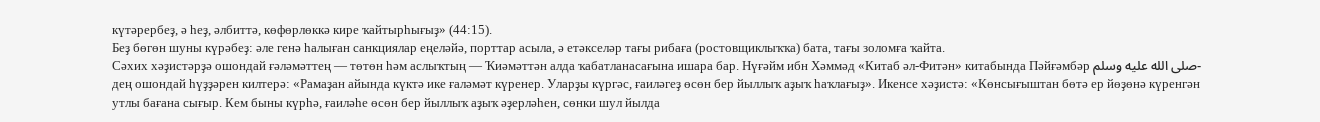күтәрербеҙ, ә һеҙ, әлбиттә, көфөрлөккә кире ҡайтырһығыҙ» (44:15).
Беҙ бөгөн шуны күрәбеҙ: әле генә һалыған санкциялар еңеләйә, порттар асыла, ә етәкселәр тағы рибаға (ростовщиклыҡҡа) бата, тағы золомға ҡайта.
Сәхих хәҙистәрҙә ошондай ғәләмәттең — төтөн һәм аслыҡтың — Ҡиәмәттән алда ҡабатланасағына ишара бар. Нүғәйм ибн Хәммәд «Китаб әл-Фитән» китабында Пәйғәмбәр صلى الله عليه وسلم-дең ошондай һүҙҙәрен килтерә: «Рамаҙан айында күктә ике ғаләмәт күренер. Уларҙы күргәс, ғаиләгеҙ өсөн бер йыллыҡ аҙыҡ һаҡлағыҙ». Икенсе хәҙистә: «Көнсығыштан бөтә ер йөҙөнә күренгән утлы бағана сығыр. Кем быны күрһә, ғаиләһе өсөн бер йыллыҡ аҙыҡ әҙерләһен, сөнки шул йылда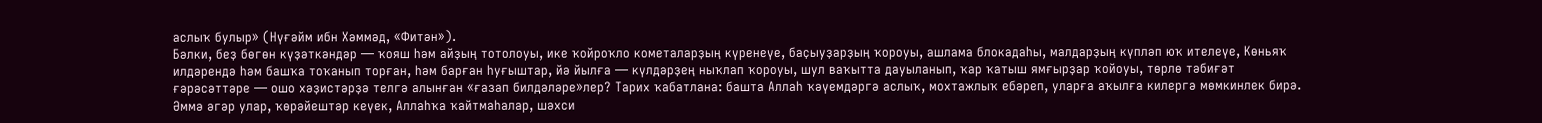аслыҡ булыр» (Нүғәйм ибн Хәммәд, «Фитән»).
Бәлки, беҙ бөгөн күҙәткәндәр — ҡояш һәм айҙың тотолоуы, ике ҡойроҡло кометаларҙың күренеүе, баҫыуҙарҙың ҡороуы, ашлама блокадаһы, малдарҙың күпләп юҡ ителеүе, Көньяҡ илдәрендә һәм башҡа тоҡанып торған, һәм барған һуғыштар, йә йылға — күлдәрҙең ныҡлап ҡороуы, шул ваҡытта дауыланып, ҡар ҡатыш ямғырҙар ҡойоуы, төрлө тәбиғәт ғәрәсәттәре — ошо хәҙистәрҙә телгә алынған «ғазап билдәләре»лер? Тарих ҡабатлана: башта Аллаһ ҡәүемдәргә аслыҡ, мохтажлыҡ ебәреп, уларға аҡылға килергә мөмкинлек бирә. Әммә әгәр улар, ҡөрәйештәр кеүек, Аллаһҡа ҡайтмаһалар, шәхси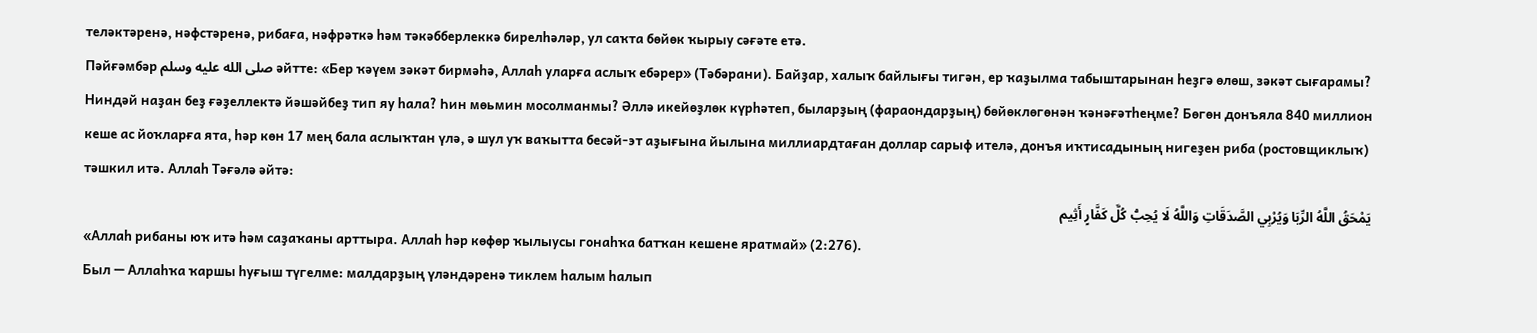теләктәренә, нәфстәренә, рибаға, нәфрәткә һәм тәкәбберлеккә бирелһәләр, ул саҡта бөйөк ҡырыу сәғәте етә.
Пәйғәмбәр صلى الله عليه وسلم әйтте: «Бер ҡәүем зәкәт бирмәһә, Аллаһ уларға аслыҡ ебәрер» (Тәбәрани). Байҙар, халыҡ байлығы тигән, ер ҡаҙылма табыштарынан һеҙгә өлөш, зәкәт сығарамы? Ниндәй наҙан беҙ ғәҙеллектә йәшәйбеҙ тип яу һала? Һин мөьмин мосолманмы? Әллә икейөҙлөк күрһәтеп, быларҙың (фараондарҙың) бөйөклөгөнән ҡәнәғәтһеңме? Бөгөн донъяла 840 миллион кеше ас йоҡларға ята, һәр көн 17 мең бала аслыҡтан үлә, ә шул уҡ ваҡытта бесәй-эт аҙығына йылына миллиардтаған доллар сарыф ителә, донъя иҡтисадының нигеҙен риба (ростовщиклыҡ) тәшкил итә. Аллаһ Тәғәлә әйтә:
يَمْحَقُ اللَّهُ الرِّبَا وَيُرْبِي الصَّدَقَاتِ وَاللَّهُ لَا يُحِبُّ كُلَّ كَفَّارٍ أَثِيم
«Аллаһ рибаны юҡ итә һәм саҙаҡаны арттыра. Аллаһ һәр көфөр ҡылыусы гонаһҡа батҡан кешене яратмай» (2:276).
Был — Аллаһҡа ҡаршы һуғыш түгелме: малдарҙың үләндәренә тиклем һалым һалып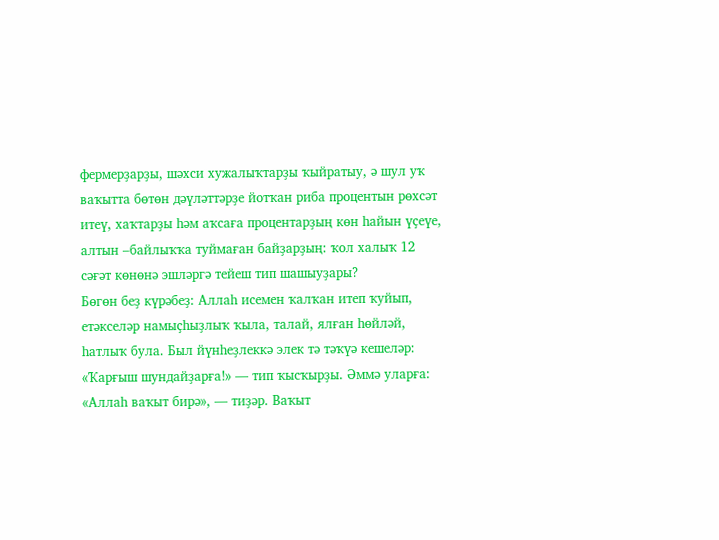фермерҙарҙы, шәхси хужалыҡтарҙы ҡыйратыу, ә шул уҡ ваҡытта бөтөн дәүләттәрҙе йотҡан риба процентын рөхсәт итеү, хаҡтарҙы һәм аҡсаға процентарҙың көн һайын үҫеүе, алтын –байлыҡҡа туймаған байҙарҙың: ҡол халыҡ 12 сәғәт көнөнә эшләргә тейеш тип шашыуҙары?
Бөгөн беҙ күрәбеҙ: Аллаһ исемен ҡалҡан итеп ҡуйып, етәкселәр намыҫһыҙлыҡ ҡыла, талай, ялған һөйләй, һатлыҡ була. Был йүнһеҙлеккә элек тә тәҡүә кешеләр: «Ҡарғыш шундайҙарға!» — тип ҡысҡырҙы. Әммә уларға: «Аллаһ ваҡыт бирә», — тиҙәр. Ваҡыт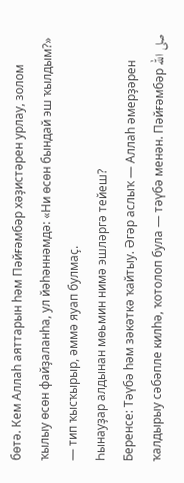бөтә. Кем Аллаһ аяттарын һәм Пәйғәмбәр хәҙистәрен урлау, золом ҡылыу өсөн файҙаланһа, ул йәһәннәмдә: «Ни өсөн бындай эш ҡылдым?» — тип ҡысҡырыр, әммә яуап булмаҫ.
Һынауҙар алдынан мөьмин нимә эшләргә тейеш?
Беренсе: Тәүбә һәм зәкәткә ҡайтыу. Әгәр аслыҡ — Аллаһ әмерҙәрен ҡалдырыу сәбәпле килһә, ҡотолоп була — тәүбә менән. Пәйғәмбәр صلى الله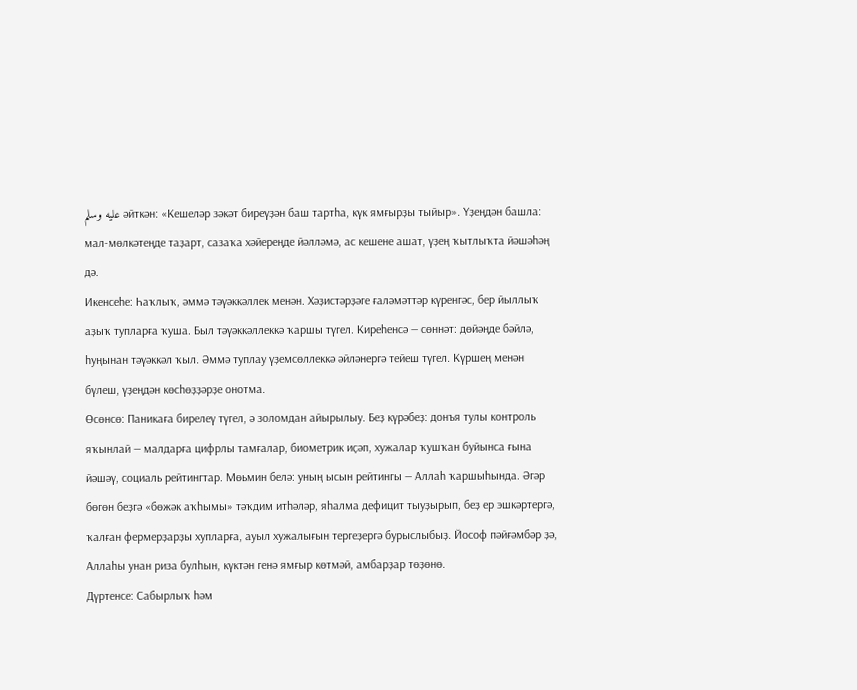عليه وسلم әйткән: «Кешеләр зәкәт биреүҙән баш тартһа, күк ямғырҙы тыйыр». Үҙеңдән башла: мал-мөлкәтеңде таҙарт, сазаҡа хәйереңде йәлләмә, ас кешене ашат, үҙең ҡытлыҡта йәшәһәң дә.
Икенсеһе: Һаҡлыҡ, әммә тәүәккәллек менән. Хәҙистәрҙәге ғаләмәттәр күренгәс, бер йыллыҡ аҙыҡ тупларға ҡуша. Был тәүәккәллеккә ҡаршы түгел. Киреһенсә — сөннәт: дөйәңде бәйлә, һуңынан тәүәккәл ҡыл. Әммә туплау үҙемсөллеккә әйләнергә тейеш түгел. Күршең менән бүлеш, үҙеңдән көсһөҙҙәрҙе онотма.
Өсөнсө: Паникаға бирелеү түгел, ә золомдан айырылыу. Беҙ күрәбеҙ: донъя тулы контроль яҡынлай — малдарға цифрлы тамғалар, биометрик иҫәп, хужалар ҡушҡан буйынса ғына йәшәү, социаль рейтингтар. Мөьмин белә: уның ысын рейтингы — Аллаһ ҡаршыһында. Әгәр бөгөн беҙгә «бөжәк аҡһымы» тәҡдим итһәләр, яһалма дефицит тыуҙырып, беҙ ер эшкәртергә, ҡалған фермерҙарҙы хупларға, ауыл хужалығын тергеҙергә бурыслыбыҙ. Йософ пәйғәмбәр ҙә, Аллаһы унан риза булһын, күктән генә ямғыр көтмәй, амбарҙар төҙөнө.
Дүртенсе: Сабырлыҡ һәм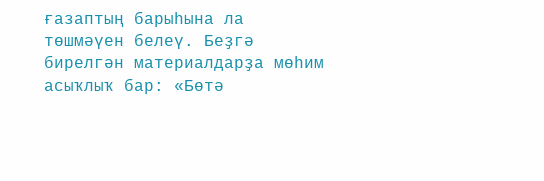ғазаптың барыһына ла төшмәүен белеү. Беҙгә бирелгән материалдарҙа мөһим асыҡлыҡ бар: «Бөтә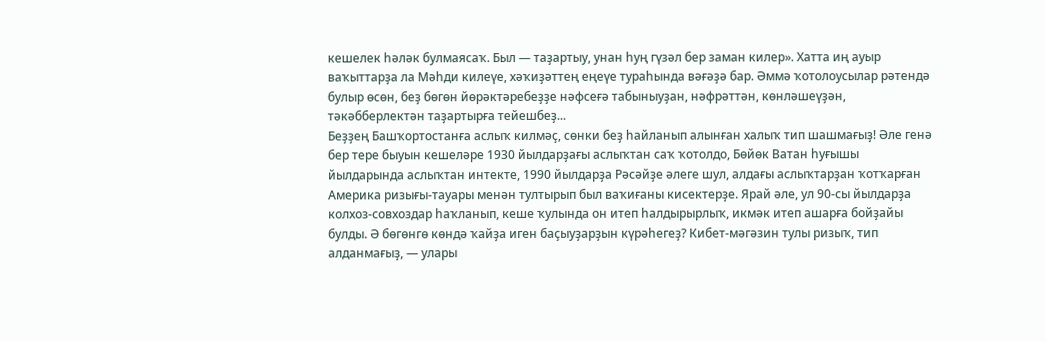кешелек һәләк булмаясаҡ. Был — таҙартыу, унан һуң гүзәл бер заман килер». Хатта иң ауыр ваҡыттарҙа ла Мәһди килеүе, хәҡиҙәттең еңеүе тураһында вәғәҙә бар. Әммә ҡотолоусылар рәтендә булыр өсөн, беҙ бөгөн йөрәктәребеҙҙе нәфсеғә табыныуҙан, нәфрәттән, көнләшеүҙән, тәкәбберлектән таҙартырға тейешбеҙ...
Беҙҙең Башҡортостанға аслыҡ килмәҫ, сөнки беҙ һайланып алынған халыҡ тип шашмағыҙ! Әле генә бер тере быуын кешеләре 1930 йылдарҙағы аслыҡтан саҡ ҡотолдо, Бөйөк Ватан һуғышы йылдарында аслыҡтан интекте, 1990 йылдарҙа Рәсәйҙе әлеге шул, алдағы аслыҡтарҙан ҡотҡарған Америка ризығы-тауары менән тултырып был ваҡиғаны кисектерҙе. Ярай әле, ул 90-сы йылдарҙа колхоз-совхоздар һаҡланып, кеше ҡулында он итеп һалдырырлыҡ, икмәк итеп ашарға бойҙайы булды. Ә бөгөнгө көндә ҡайҙа иген баҫыуҙарҙын күрәһегеҙ? Кибет-мәгәзин тулы ризыҡ, тип алданмағыҙ, — улары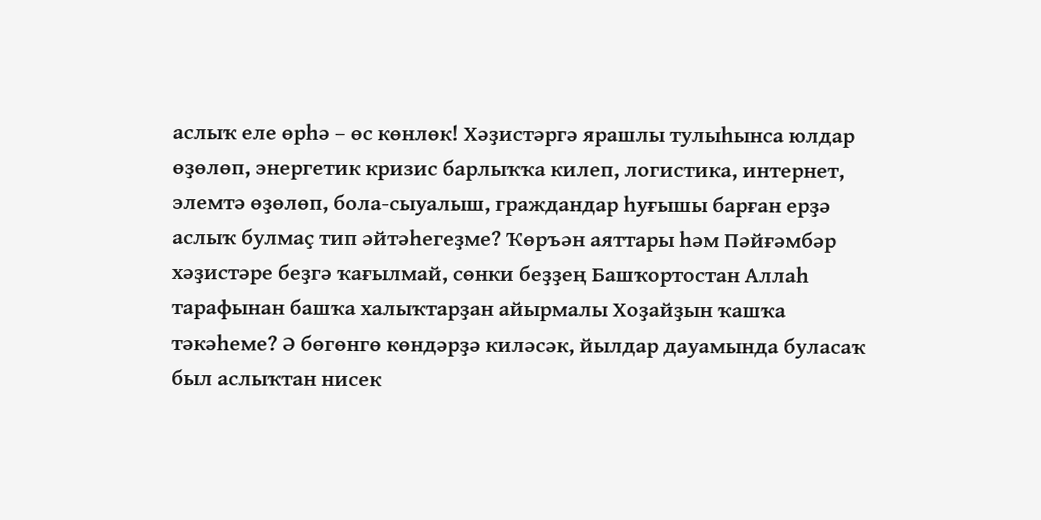аслыҡ еле өрһә – өс көнлөк! Хәҙистәргә ярашлы тулыһынса юлдар өҙөлөп, энергетик кризис барлыҡҡа килеп, логистика, интернет, элемтә өҙөлөп, бола-сыуалыш, граждандар һуғышы барған ерҙә аслыҡ булмаҫ тип әйтәһегеҙме? Ҡөръән аяттары һәм Пәйғәмбәр хәҙистәре беҙгә ҡағылмай, сөнки беҙҙең Башҡортостан Аллаһ тарафынан башҡа халыҡтарҙан айырмалы Хоҙайҙын ҡашҡа тәкәһеме? Ә бөгөнгө көндәрҙә киләсәк, йылдар дауамында буласаҡ был аслыҡтан нисек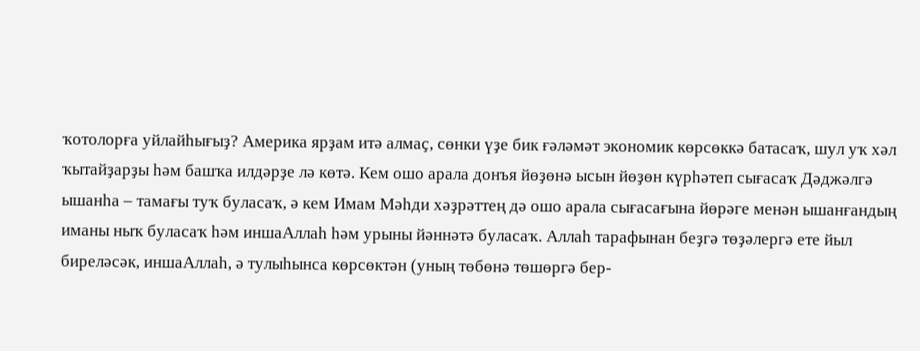ҡотолорға уйлайһығыҙ? Америка ярҙам итә алмаҫ, сөнки үҙе бик ғәләмәт экономик көрсөккә батасаҡ, шул уҡ хәл ҡытайҙарҙы һәм башҡа илдәрҙе лә көтә. Кем ошо арала донъя йөҙөнә ысын йөҙөн күрһәтеп сығасаҡ Дәджәлгә ышанһа – тамағы туҡ буласаҡ, ә кем Имам Мәһди хәҙрәттең дә ошо арала сығасағына йөрәге менән ышанғандың иманы ныҡ буласаҡ һәм иншаАллаһ һәм урыны йәннәтә буласаҡ. Аллаһ тарафынан беҙгә төҙәлергә ете йыл биреләсәк, иншаАллаһ, ә тулыһынса көрсөктән (уның төбөнә төшөргә бер-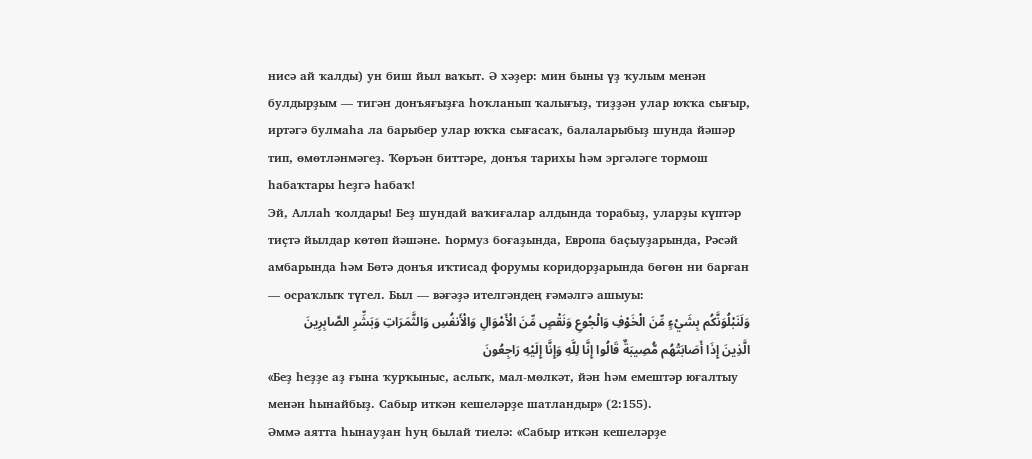нисә ай ҡалды) ун биш йыл ваҡыт. Ә хәҙер: мин быны үҙ ҡулым менән булдырҙым — тигән донъяғыҙға һоҡланып ҡалығыҙ, тиҙҙән улар юҡҡа сығыр, иртәгә булмаһа ла барыбер улар юҡҡа сығасаҡ, балаларыбыҙ шунда йәшәр тип, өмөтләнмәгеҙ. Ҡөръән биттәре, донъя тарихы һәм эргәләге тормош һабаҡтары һеҙгә һабаҡ!
Эй, Аллаһ ҡолдары! Беҙ шундай ваҡиғалар алдында торабыҙ, уларҙы күптәр тиҫтә йылдар көтөп йәшәне. Һормуз боғаҙында, Европа баҫыуҙарында, Рәсәй амбарында һәм Бөтә донъя иҡтисад форумы коридорҙарында бөгөн ни барған — осраҡлыҡ түгел. Был — вәғәҙә ителгәндең ғәмәлгә ашыуы:
وَلَنَبْلُوَنَّكُم بِشَيْءٍ مِّنَ الْخَوْفِ وَالْجُوعِ وَنَقْصٍ مِّنَ الْأَمْوَالِ وَالْأَنفُسِ وَالثَّمَرَاتِ وَبَشِّرِ الصَّابِرِينَ
الَّذِينَ إِذَا أَصَابَتْهُم مُّصِيبَةٌ قَالُوا إِنَّا لِلَّهِ وَإِنَّا إِلَيْهِ رَاجِعُونَ
«Беҙ һеҙҙе аҙ ғына ҡурҡыныс, аслыҡ, мал-мөлкәт, йән һәм емештәр юғалтыу менән һынайбыҙ. Сабыр иткән кешеләрҙе шатландыр» (2:155).
Әммә аятта һынауҙан һуң былай тиелә: «Сабыр иткән кешеләрҙе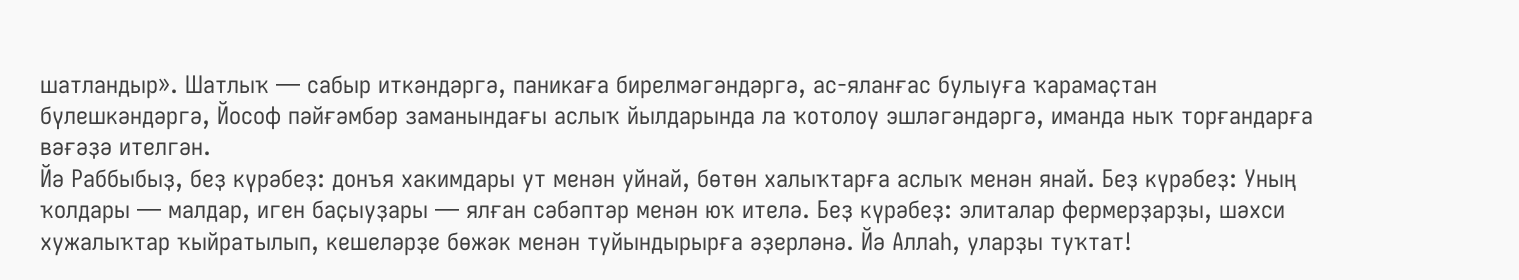шатландыр». Шатлыҡ — сабыр иткәндәргә, паникаға бирелмәгәндәргә, ас-яланғас булыуға ҡарамаҫтан бүлешкәндәргә, Йософ пәйғәмбәр заманындағы аслыҡ йылдарында ла ҡотолоу эшләгәндәргә, иманда ныҡ торғандарға вәғәҙә ителгән.
Йә Раббыбыҙ, беҙ күрәбеҙ: донъя хакимдары ут менән уйнай, бөтөн халыҡтарға аслыҡ менән янай. Беҙ күрәбеҙ: Уның ҡолдары — малдар, иген баҫыуҙары — ялған сәбәптәр менән юҡ ителә. Беҙ күрәбеҙ: элиталар фермерҙарҙы, шәхси хужалыҡтар ҡыйратылып, кешеләрҙе бөжәк менән туйындырырға әҙерләнә. Йә Аллаһ, уларҙы туҡтат!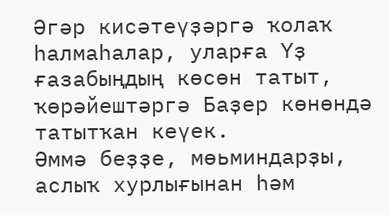Әгәр кисәтеүҙәргә ҡолаҡ һалмаһалар, уларға Үҙ ғазабыңдың көсөн татыт, ҡөрәйештәргә Баҙер көнөндә татытҡан кеүек.
Әммә беҙҙе, мөьминдарҙы, аслыҡ хурлығынан һәм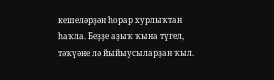кешеләрҙән һорар хурлыҡтан һаҡла. Беҙҙе аҙыҡ ҡына түгел, тәҡүәне лә йыйыусыларҙан ҡыл.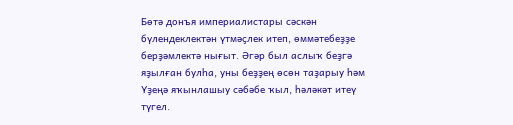Бөтә донъя империалистары сәскән бүлендеклектән үтмәҫлек итеп, өммәтебеҙҙе берҙәмлектә нығыт. Әгәр был аслыҡ беҙгә яҙылған булһа, уны беҙҙең өсөн таҙарыу һәм Үҙеңә яҡынлашыу сәбәбе ҡыл, һәләкәт итеү түгел.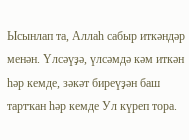Ысынлап та, Аллаһ сабыр иткәндәр менән. Үлсәүҙә, үлсәмдә кәм иткән һәр кемде, зәкәт биреүҙән баш тартҡан һәр кемде Ул күреп тора.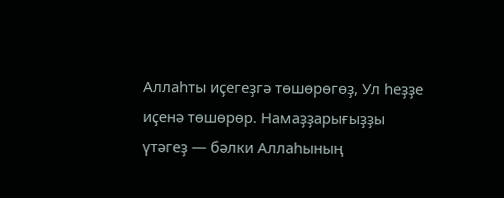Аллаһты иҫегеҙгә төшөрөгөҙ, Ул һеҙҙе иҫенә төшөрөр. Намаҙҙарығыҙҙы үтәгеҙ — бәлки Аллаһының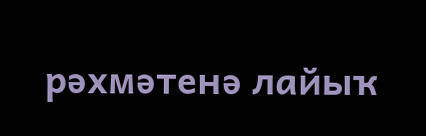рәхмәтенә лайыҡ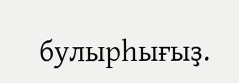булырһығыҙ.